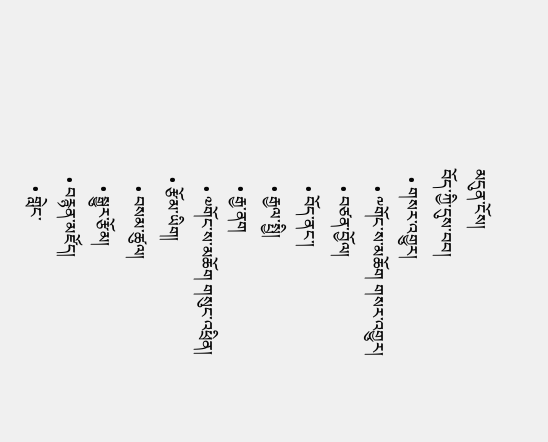མདུན་ངོས།
བོད་ཀྱི་དུས་བབ།
  • གསར་འགྱུར།
    • ༸གོང་ས་མཆོག གསར་འགྱུར།
    • བཙན་བྱོལ།
    • བོད་ནང་།
    • རྒྱལ་སྤྱི།
    • རྒྱ་ནག
    • ༧གོང་ས་མཆོག གསུང་འཕྲིན།
  • རྩོམ་ཡིག།
    • བསམ་ཚུལ།
    • སྒྱུར་རྩོམ།
  • བརྙན་མཛོད།
    • གླེང་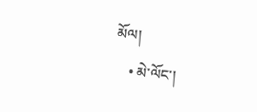མོལ།
    • མེ་ལོང་།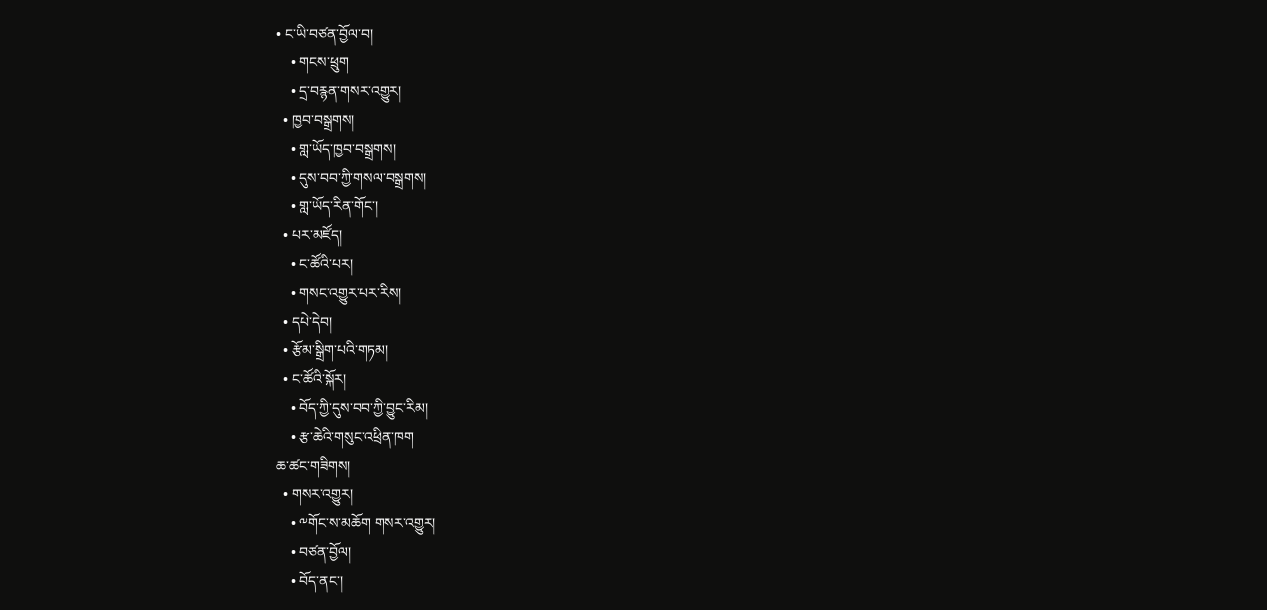• ང་ཡི་བཙན་བྱོལ་བ།
    • གངས་ཕྲུག
    • དྲ་བརྙན་གསར་འགྱུར།
  • ཁྱབ་བསྒྲགས།
    • གླ་ཡོད་ཁྱབ་བསྒྲགས།
    • དུས་བབ་ཀྱི་གསལ་བསྒྲགས།
    • གླ་ཡོད་རིན་གོང་།
  • པར་མཛོད།
    • ང་ཚོའི་པར།
    • གསང་འགྱུར་པར་རིས།
  • དཔེ་དེབ།
  • རྩོམ་སྒྲིག་པའི་གཏམ།
  • ང་ཚོའི་སྐོར།
    • བོད་ཀྱི་དུས་བབ་ཀྱི་བྱུང་རིམ།
    • རྩ་ཆེའི་གསུང་འཕྲིན་ཁག
ཆ་ཚང་གཟིགས།
  • གསར་འགྱུར།
    • ༸གོང་ས་མཆོག གསར་འགྱུར།
    • བཙན་བྱོལ།
    • བོད་ནང་།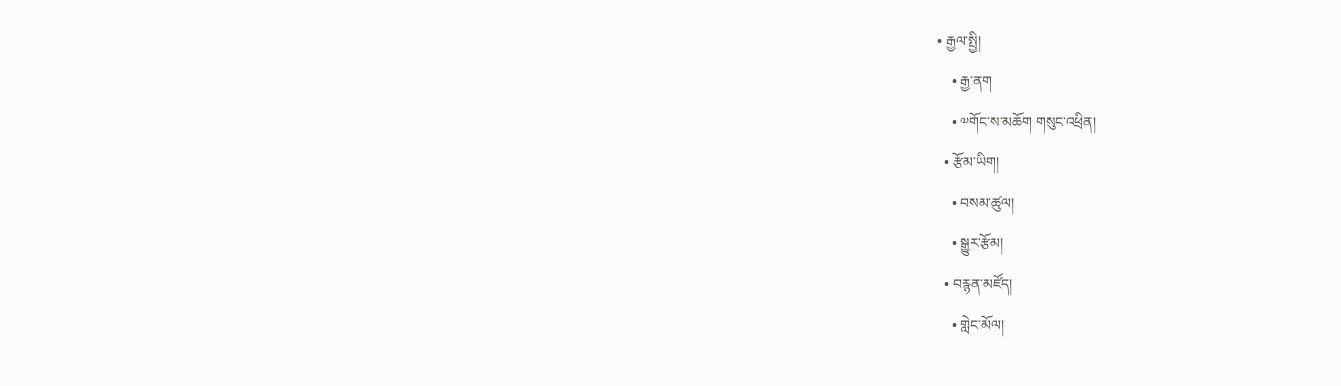• རྒྱལ་སྤྱི།
    • རྒྱ་ནག
    • ༧གོང་ས་མཆོག གསུང་འཕྲིན།
  • རྩོམ་ཡིག།
    • བསམ་ཚུལ།
    • སྒྱུར་རྩོམ།
  • བརྙན་མཛོད།
    • གླེང་མོལ།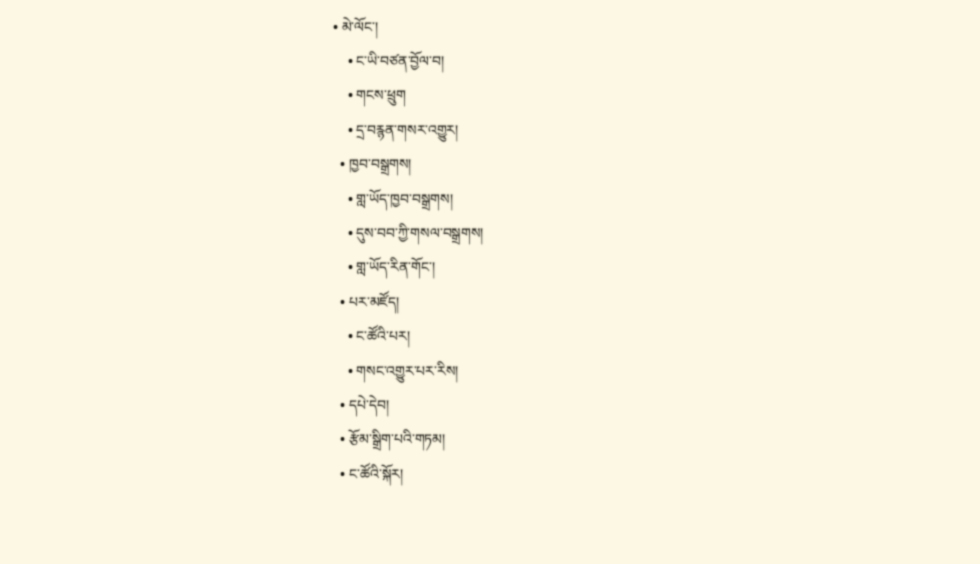• མེ་ལོང་།
    • ང་ཡི་བཙན་བྱོལ་བ།
    • གངས་ཕྲུག
    • དྲ་བརྙན་གསར་འགྱུར།
  • ཁྱབ་བསྒྲགས།
    • གླ་ཡོད་ཁྱབ་བསྒྲགས།
    • དུས་བབ་ཀྱི་གསལ་བསྒྲགས།
    • གླ་ཡོད་རིན་གོང་།
  • པར་མཛོད།
    • ང་ཚོའི་པར།
    • གསང་འགྱུར་པར་རིས།
  • དཔེ་དེབ།
  • རྩོམ་སྒྲིག་པའི་གཏམ།
  • ང་ཚོའི་སྐོར།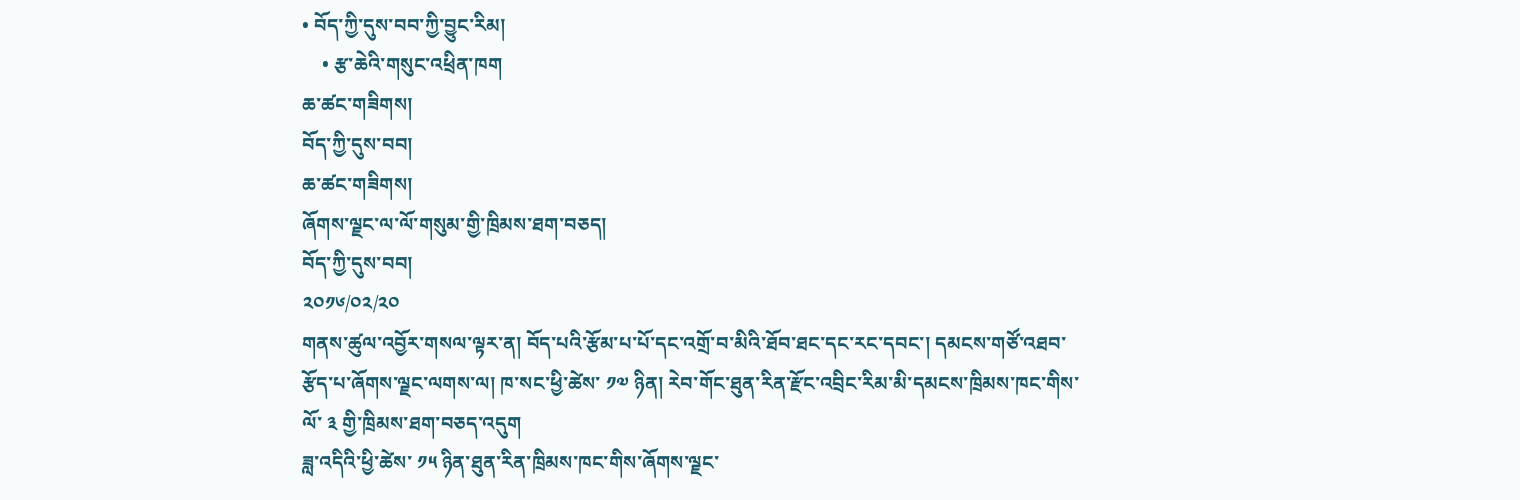• བོད་ཀྱི་དུས་བབ་ཀྱི་བྱུང་རིམ།
    • རྩ་ཆེའི་གསུང་འཕྲིན་ཁག
ཆ་ཚང་གཟིགས།
བོད་ཀྱི་དུས་བབ།
ཆ་ཚང་གཟིགས།
ཞོགས་ལྗང་ལ་ལོ་གསུམ་གྱི་ཁྲིམས་ཐག་བཅད།
བོད་ཀྱི་དུས་བབ།
༢༠༡༦/༠༢/༢༠
གནས་ཚུལ་འབྱོར་གསལ་ལྟར་ན། བོད་པའི་རྩོམ་པ་པོ་དང་འགྲོ་བ་མིའི་ཐོབ་ཐང་དང་རང་དབང་། དམངས་གཙོ་འཐབ་རྩོད་པ་ཞོགས་ལྗང་ལགས་ལ། ཁ་སང་ཕྱི་ཚེས་ ༡༧ ཉིན། རེབ་གོང་ཐུན་རིན་རྫོང་འབྲིང་རིམ་མི་དམངས་ཁྲིམས་ཁང་གིས་ལོ་ ༣ གྱི་ཁྲིམས་ཐག་བཅད་འདུག
ཟླ་འདིའི་ཕྱི་ཚེས་ ༡༥ ཉིན་ཐུན་རིན་ཁྲིམས་ཁང་གིས་ཞོགས་ལྗང་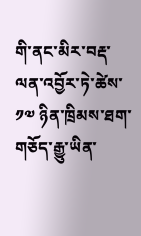གི་ནང་མིར་བརྡ་ལན་འབྱོར་ཏེ་ཚེས་ ༡༧ ཉིན་ཁྲིམས་ཐག་གཅོད་རྒྱུ་ཡིན་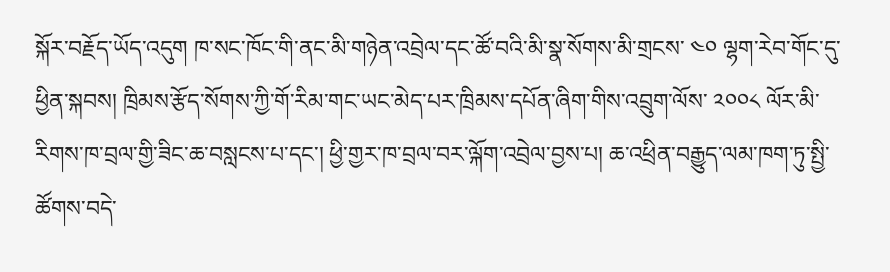སྐོར་བརྗོད་ཡོད་འདུག ཁ་སང་ཁོང་གི་ནང་མི་གཉེན་འབྲེལ་དང་ཚོ་བའི་མི་སྣ་སོགས་མི་གྲངས་ ༤༠ ལྷག་རེབ་གོང་དུ་ཕྱིན་སྐབས། ཁྲིམས་རྩོད་སོགས་ཀྱི་གོ་རིམ་གང་ཡང་མེད་པར་ཁྲིམས་དཔོན་ཞིག་གིས་འབྲུག་ལོས་ ༢༠༠༨ ལོར་མི་རིགས་ཁ་བྲལ་གྱི་ཟིང་ཆ་བསླངས་པ་དང་། ཕྱི་གྱར་ཁ་བྲལ་བར་ལྐོག་འབྲེལ་བྱས་པ། ཆ་འཕྲིན་བརྒྱུད་ལམ་ཁག་ཏུ་སྤྱི་ཚོགས་བདེ་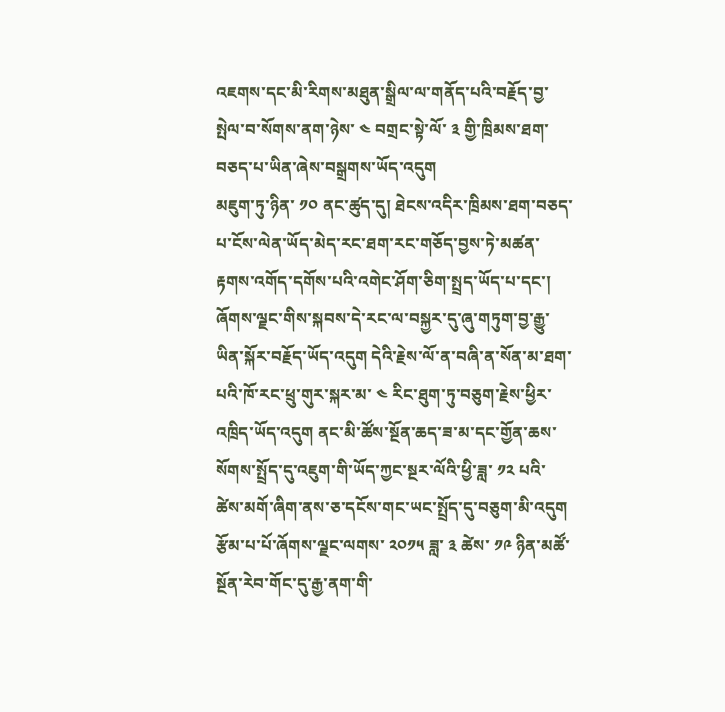འཇགས་དང་མི་རིགས་མཐུན་སྒྲིལ་ལ་གནོད་པའི་བརྗོད་བྱ་སྤེལ་བ་སོགས་ནག་ཉེས་ ༤ བགྲང་སྟེ་ལོ་ ༣ གྱི་ཁྲིམས་ཐག་བཅད་པ་ཡིན་ཞེས་བསྒྲགས་ཡོད་འདུག
མཇུག་ཏུ་ཉིན་ ༡༠ ནང་ཚུད་དུ། ཐེངས་འདིར་ཁྲིམས་ཐག་བཅད་པ་ངོས་ལེན་ཡོད་མེད་རང་ཐག་རང་གཅོད་བྱས་ཏེ་མཚན་རྟགས་འགོད་དགོས་པའི་འགེང་ཤོག་ཅིག་སྤྲད་ཡོད་པ་དང་། ཞོགས་ལྗང་གིས་སྐབས་དེ་རང་ལ་བསྐྱར་དུ་ཞུ་གཏུག་བྱ་རྒྱུ་ཡིན་སྐོར་བརྗོད་ཡོད་འདུག དེའི་རྗེས་ལོ་ན་བཞི་ན་སོན་མ་ཐག་པའི་ཁོ་རང་ཕྲུ་གུར་སྐར་མ་ ༤ རིང་ཐུག་ཏུ་བཅུག་རྗེས་ཕྱིར་འཁྲིད་ཡོད་འདུག ནང་མི་ཚོས་སྔོན་ཆད་ཟ་མ་དང་གྱོན་ཆས་སོགས་སྤྲོད་དུ་འཇུག་གི་ཡོད་ཀྱང་སྔར་ལོའི་ཕྱི་ཟླ་ ༡༢ པའི་ཚེས་མགོ་ཞིག་ནས་ཅ་དངོས་གང་ཡང་སྤྲོད་དུ་བཅུག་མི་འདུག
རྩོམ་པ་པོ་ཞོགས་ལྗང་ལགས་ ༢༠༡༥ ཟླ་ ༣ ཚེས་ ༡༩ ཉིན་མཚོ་སྔོན་རེབ་གོང་དུ་རྒྱ་ནག་གི་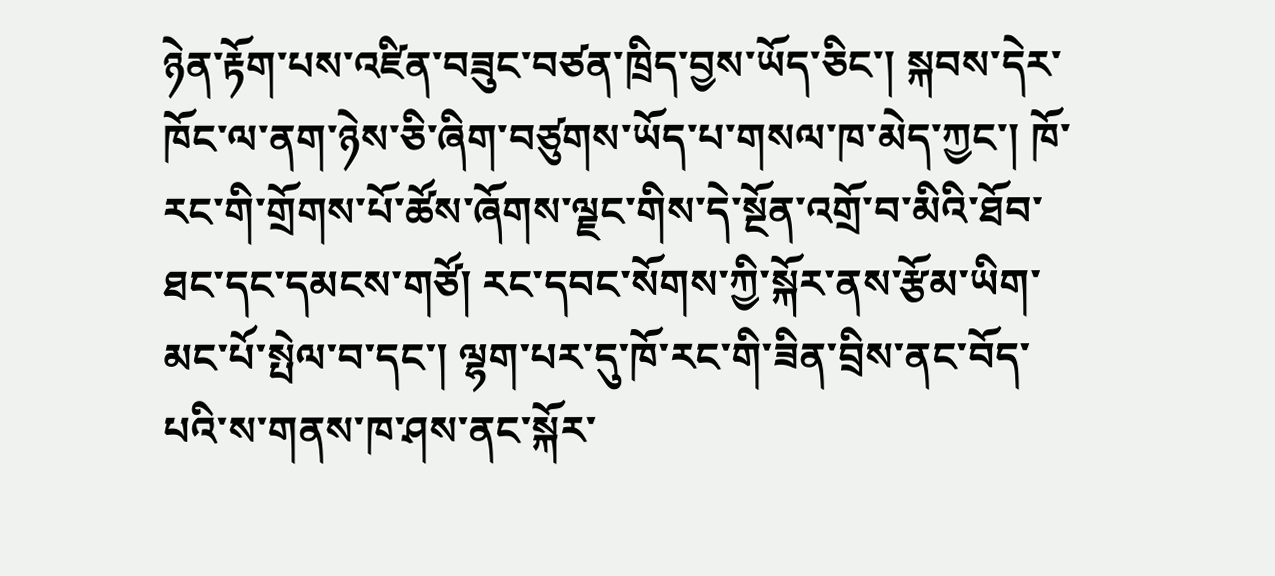ཉེན་རྟོག་པས་འཛིན་བཟུང་བཙན་ཁྲིད་བྱས་ཡོད་ཅིང་། སྐབས་དེར་ཁོང་ལ་ནག་ཉེས་ཅི་ཞིག་བཙུགས་ཡོད་པ་གསལ་ཁ་མེད་ཀྱང་། ཁོ་རང་གི་གྲོགས་པོ་ཚོས་ཞོགས་ལྗང་གིས་དེ་སྔོན་འགྲོ་བ་མིའི་ཐོབ་ཐང་དང་དམངས་གཙོ། རང་དབང་སོགས་ཀྱི་སྐོར་ནས་རྩོམ་ཡིག་མང་པོ་སྤེལ་བ་དང་། ལྷག་པར་དུ་ཁོ་རང་གི་ཟིན་བྲིས་ནང་བོད་པའི་ས་གནས་ཁ་ཤས་ནང་སྐོར་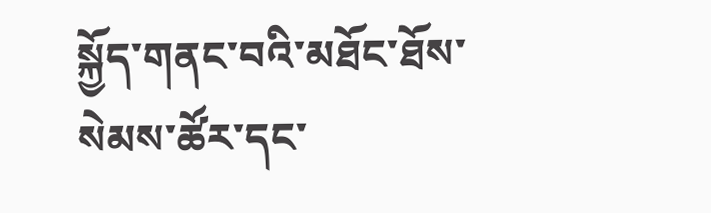སྐྱོད་གནང་བའི་མཐོང་ཐོས་སེམས་ཚོར་དང་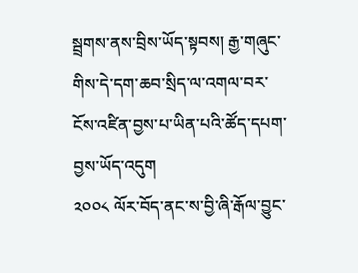སྦྲགས་ནས་བྲིས་ཡོད་སྟབས། རྒྱ་གཞུང་གིས་དེ་དག་ཆབ་སྲིད་ལ་འགལ་བར་ངོས་འཛིན་བྱས་པ་ཡིན་པའི་ཚོད་དཔག་བྱས་ཡོད་འདུག
༢༠༠༨ ལོར་བོད་ནང་ས་བྱི་ཞི་རྒོལ་བྱུང་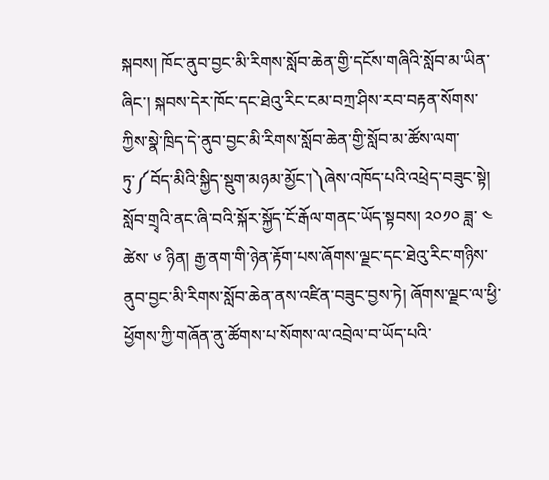སྐབས། ཁོང་ནུབ་བྱང་མི་རིགས་སློབ་ཆེན་གྱི་དངོས་གཞིའི་སློབ་མ་ཡིན་ཞིང་། སྐབས་དེར་ཁོང་དང་ཐེའུ་རིང་ངམ་བཀྲ་ཤིས་རབ་བརྟན་སོགས་ཀྱིས་སྣེ་ཁྲིད་དེ་ནུབ་བྱང་མི་རིགས་སློབ་ཆེན་གྱི་སློབ་མ་ཚོས་ལག་ཏུ་༼བོད་མིའི་སྐྱིད་སྡུག་མཉམ་མྱོང་།༽ཞེས་འཁོད་པའི་འཕྲེད་བཟུང་སྟེ། སློབ་གྲྭའི་ནང་ཞི་བའི་སྐོར་སྐྱོད་ངོ་རྒོལ་གནང་ཡོད་སྟབས། ༢༠༡༠ ཟླ་ ༤ ཚེས་ ༦ ཉིན། རྒྱ་ནག་གི་ཉེན་རྟོག་པས་ཞོགས་ལྗང་དང་ཐེའུ་རིང་གཉིས་ནུབ་བྱང་མི་རིགས་སློབ་ཆེན་ནས་འཛིན་བཟུང་བྱས་ཏེ། ཞོགས་ལྗང་ལ་ཕྱི་ཕྱོགས་ཀྱི་གཞོན་ནུ་ཚོགས་པ་སོགས་ལ་འབྲེལ་བ་ཡོད་པའི་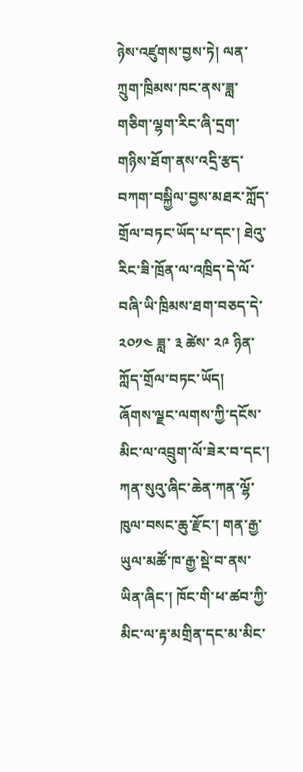ཉེས་འཛུགས་བྱས་ཏེ། ལན་ཀྲུག་ཁྲིམས་ཁང་ནས་ཟླ་གཅིག་ལྷག་རིང་ཞི་དྲག་གཉིས་ཐོག་ནས་འདྲི་རྩད་བཀག་བསྐྱིལ་བྱས་མཐར་ཀློད་གྲོལ་བཏང་ཡོད་པ་དང་། ཐེའུ་རིང་ཟི་ཁྲོན་ལ་འཁྲིད་དེ་ལོ་བཞི་ཡི་ཁྲིམས་ཐག་བཅད་དེ་ ༢༠༡༤ ཟླ་ ༣ ཚེས་ ༢༩ ཉིན་ཀློད་གྲོལ་བཏང་ཡོད།
ཞོགས་ལྗང་ལགས་ཀྱི་དངོས་མིང་ལ་འབྲུག་ལོ་ཟེར་བ་དང་། ཀན་སུའུ་ཞིང་ཆེན་ཀན་ལྷོ་ཁུལ་བསང་ཆུ་རྫོང་། གན་རྒྱ་ཡུལ་མཚོ་ཁ་རྒྱ་སྡེ་བ་ནས་ཡིན་ཞིང་། ཁོང་གི་ཕ་ཚབ་ཀྱི་མིང་ལ་རྟ་མགྲིན་དང་མ་མིང་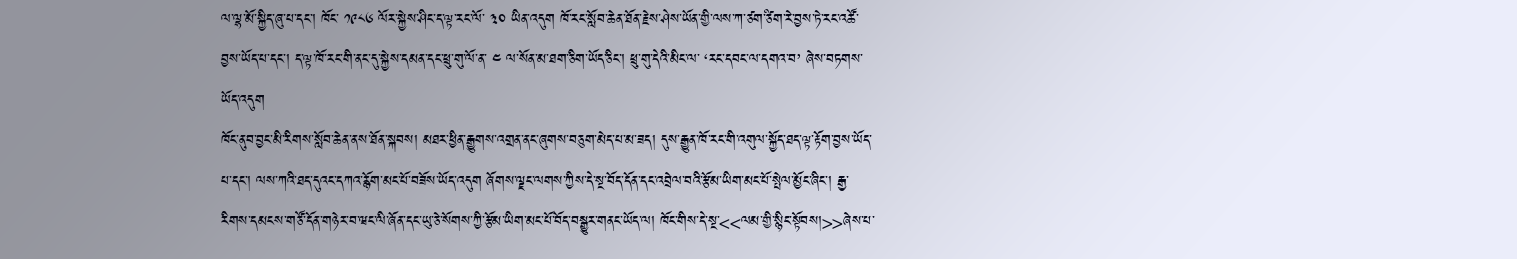ལ་ལྷ་མོ་སྐྱིད་ཞུ་པ་དང་། ཁོང་ ༡༩༨༦ ལོར་སྐྱེས་ཤིང་ད་ལྟ་རང་ལོ་ ༣༠ ཡིན་འདུག ཁོ་རང་སློབ་ཆེན་ཐོན་རྗེས་ཤེས་ཡོན་གྱི་ལས་ཀ་ཙག་ཙིག་རེ་བྱས་ཏེ་རང་འཚོ་བྱས་ཡོད་པ་དང་། ད་ལྟ་ཁོ་རང་གི་ནང་དུ་སྐྱེས་དམན་དང་ཕྲུ་གུ་ལོ་ན་ ༤ ལ་སོན་མ་ཐག་ཅིག་ཡོད་ཅིང་། ཕྲུ་གུ་དེའི་མིང་ལ་ ‘རང་དབང་ལ་དགའ་བ’ ཞེས་བཏགས་ཡོད་འདུག
ཁོང་ནུབ་བྱང་མི་རིགས་སློབ་ཆེན་ནས་ཐོན་སྐབས། མཐར་ཕྱིན་རྒྱུགས་འགྲན་ནང་ཞུགས་བཅུག་མེད་པ་མ་ཟད། དུས་རྒྱུན་ཁོ་རང་གི་འགུལ་སྐྱོད་ཐད་ལྟ་རྟོག་བྱས་ཡོད་པ་དང་། ལས་ཀའི་ཐད་དུའང་དཀའ་རྙོག་མང་པོ་བཟོས་ཡོད་འདུག ཞོགས་ལྗང་ལགས་ཀྱིས་དེ་སྔ་བོད་དོན་དང་འབྲེལ་བའི་རྩོམ་ཡིག་མང་པོ་སྤེལ་མྱོང་ཞིང་། རྒྱ་རིགས་དམངས་གཙོ་དོན་གཉེར་བ་ཝང་ལི་ཞོན་དང་ཡུ་ཅེ་སོགས་ཀྱི་རྩོམ་ཡིག་མང་པོ་བོད་བསྒྱུར་གནང་ཡོད་ལ། ཁོང་གིས་དེ་སྔ་<<ལམ་གྱི་སྙིང་སྟོབས།>>ཞེས་པ་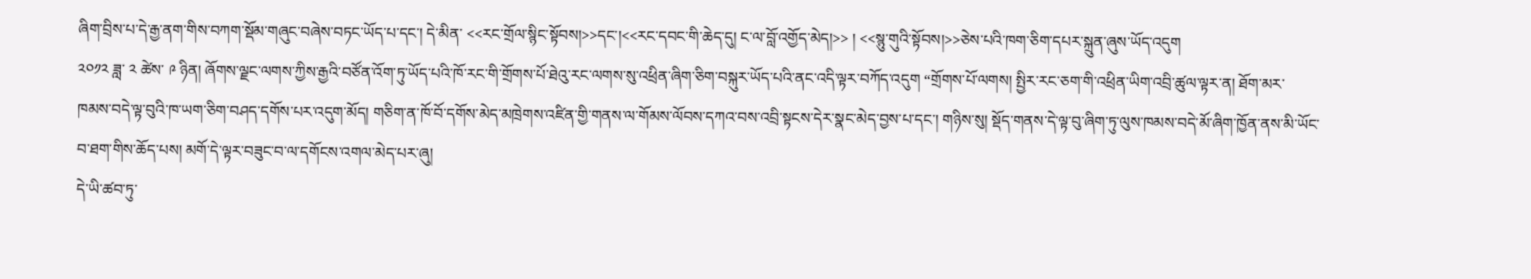ཞིག་བྲིས་པ་དེ་རྒྱ་ནག་གིས་བཀག་སྡོམ་གཞུང་བཞེས་བཏང་ཡོད་པ་དང་། དེ་མིན་ <<རང་གྲོལ་སྙིང་སྟོབས།>>དང་།<<རང་དབང་གི་ཆེད་དུ། ང་ལ་བློ་འགྱོད་མེད།>> ། <<སྙུ་གུའི་སྟོབས།>>ཅེས་པའི་ཁག་ཅིག་དཔར་སྐྲུན་ཞུས་ཡོད་འདུག
༢༠༡༢ ཟླ་ ༢ ཚེས་ ༩ ཉིན། ཞོགས་ལྗང་ལགས་ཀྱིས་རྒྱའི་བཙོན་འོག་ཏུ་ཡོད་པའི་ཁོ་རང་གི་གྲོགས་པོ་ཐེའུ་རང་ལགས་སུ་འཕྲིན་ཞིག་ཅིག་བསྐུར་ཡོད་པའི་ནང་འདི་ལྟར་བཀོད་འདུག “གྲོགས་པོ་ལགས། སྤྱིར་རང་ཅག་གི་འཕྲིན་ཡིག་འབྲི་ཚུལ་ལྟར་ན། ཐོག་མར་ཁམས་བདེ་ལྟ་བུའི་ཁ་ཡག་ཅིག་བཤད་དགོས་པར་འདུག་མོད། གཅིག་ན་ཁོ་བོ་དགོས་མེད་མཁྲེགས་འཛིན་གྱི་གནས་ལ་གོམས་ལོབས་དཀའ་བས་འབྲི་སྟངས་དེར་སྣང་མེད་བྱས་པ་དང་། གཉིས་སུ། སྡོད་གནས་དེ་ལྟ་བུ་ཞིག་ཏུ་ལུས་ཁམས་བདེ་མོ་ཞིག་ཁྱོན་ནས་མི་ཡོང་བ་ཐག་གིས་ཆོད་པས། མགོ་དེ་ལྟར་བཟུང་བ་ལ་དགོངས་འགལ་མེད་པར་ཞུ།
དེ་ཡི་ཚབ་ཏུ་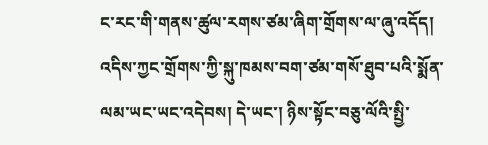ང་རང་གི་གནས་ཚུལ་རགས་ཙམ་ཞིག་གྲོགས་ལ་ཞུ་འདོད། འདིས་ཀྱང་གྲོགས་ཀྱི་སྐུ་ཁམས་བག་ཙམ་གསོ་ཐུབ་པའི་སྨོན་ལམ་ཡང་ཡང་འདེབས། དེ་ཡང་། ཉིས་སྟོང་བཅུ་ལོའི་སྤྱི་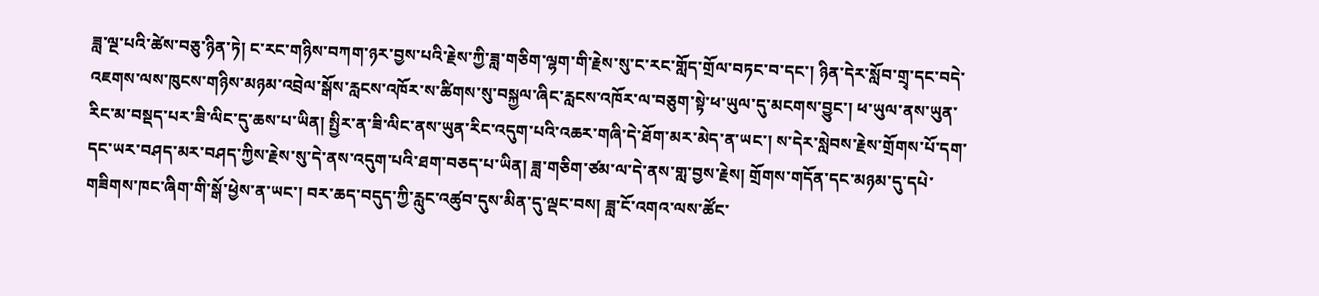ཟླ་ལྔ་པའི་ཚེས་བཅུ་ཉིན་ཏེ། ང་རང་གཉིས་བཀག་ཉར་བྱས་པའི་རྗེས་ཀྱི་ཟླ་གཅིག་ལྷག་གི་རྗེས་སུ་ང་རང་གློད་གྲོལ་བཏང་བ་དང་། ཉིན་དེར་སློབ་གྲྭ་དང་བདེ་འཇགས་ལས་ཁུངས་གཉིས་མཉམ་འབྲེལ་སྒོས་རླངས་འཁོར་ས་ཚིགས་སུ་བསྐྱལ་ཞིང་རླངས་འཁོར་ལ་བཅུག་སྟེ་ཕ་ཡུལ་དུ་མངགས་བྱུང་། ཕ་ཡུལ་ནས་ཡུན་རིང་མ་བསྡད་པར་ཟི་ལིང་དུ་ཆས་པ་ཡིན། སྤྱིར་ན་ཟི་ལིང་ནས་ཡུན་རིང་འདུག་པའི་འཆར་གཞི་དེ་ཐོག་མར་མེད་ན་ཡང་། ས་དེར་སླེབས་རྗེས་གྲོགས་པོ་དག་དང་ཡར་བཤད་མར་བཤད་ཀྱིས་རྗེས་སུ་དེ་ནས་འདུག་པའི་ཐག་བཅད་པ་ཡིན། ཟླ་གཅིག་ཙམ་ལ་དེ་ནས་གླ་བྱས་རྗེས། གྲོགས་གདོན་དང་མཉམ་དུ་དཔེ་གཟིགས་ཁང་ཞིག་གི་སྒོ་ཕྱེས་ན་ཡང་། བར་ཆད་བདུད་ཀྱི་རླུང་འཚུབ་དུས་མིན་དུ་ལྡང་བས། ཟླ་ངོ་འགའ་ལས་ཚོང་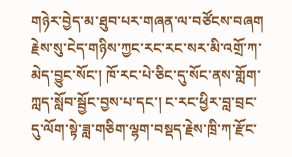གཉེར་བྱེད་མ་ཐུབ་པར་གཞན་ལ་བཙོངས་བཞག རྗེས་སུ་ངེད་གཉིས་ཀྱང་རང་རང་སར་མི་འགྲོ་ཀ་མེད་བྱུང་སོང་། ཁོ་རང་པེ་ཅིང་དུ་སོང་ནས་གློག་ཀླད་སློབ་སྦྱོང་བྱས་པ་དང་། ང་རང་ཕྱིར་བླ་བྲང་དུ་ལོག་སྟེ་ཟླ་གཅིག་ལྷག་བསྡད་རྗེས་ཁྲི་ཀ་རྫོང་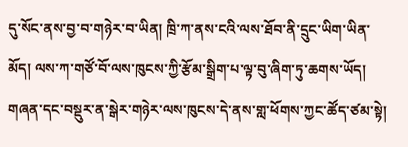དུ་སོང་ནས་བྱ་བ་གཉེར་བ་ཡིན། ཁྲི་ཀ་ནས་ངའི་ལས་ཐོབ་ནི་དྲུང་ཡིག་ཡིན་མོད། ལས་ཀ་གཙོ་བོ་ལས་ཁུངས་ཀྱི་རྩོམ་སྒྲིག་པ་ལྟ་བུ་ཞིག་ཏུ་ཆགས་ཡོད། གཞན་དང་བསྡུར་ན་སྒེར་གཉེར་ལས་ཁུངས་དེ་ནས་གླ་ཕོགས་ཀྱང་ཚོད་ཙམ་སྟེ།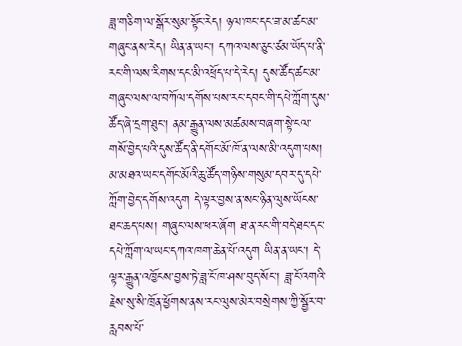ཟླ་གཅིག་ལ་སྒོར་སུམ་སྟོང་རེད། ཉལ་ཁང་དང་ཟ་མ་ཚང་མ་གཞུང་ནས་རེད། ཡིན་ན་ཡང་། དཀའ་ལས་ཅུང་ཙམ་ཡོད་པ་ནི་རང་གི་ལས་རིགས་དང་མི་འཕྲོད་པ་དེ་རེད། དུས་ཚོད་ཚང་མ་གཞུང་ལས་ལ་བཀོལ་དགོས་པས་རང་དབང་གི་དཔེ་ཀློག་དུས་ཚོད་ཞེ་དྲག་ཐུང་། ནམ་རྒྱུན་ལས་མཚམས་བཞག་སྟེ་ངལ་གསོ་བྱེད་པའི་དུས་ཚོད་ནི་དགོང་མོ་ཁོ་ན་ལས་མི་འདུག་པས། མ་མཐའ་ཡང་དགོང་མོའི་ཆུ་ཚོད་གཉིས་གསུམ་དབར་དུ་དཔེ་ཀློག་བྱེད་དགོས་འདུག དེ་ལྟར་བྱས་ན་སང་ཉིན་ལུས་ཡོངས་ཐང་ཆད་པས། གཞུང་ལས་ཕར་ཞོག ཐ་ན་རང་གི་བདེ་ཐང་དང་དཔེ་ཀློག་ལ་ཡང་དཀའ་ཁག་ཆེན་པོ་འདུག ཡིན་ན་ཡང་། དེ་ལྟར་རྒྱུན་འཁྱོངས་བྱས་ཏེ་ཟླ་ངོ་ཁ་ཤས་བུད་སོང་། ཟླ་ངོ་འགའི་རྗེས་སུ་སི་ཁྲོན་ཕྱོགས་ནས་རང་ལུས་མེར་བསྲེགས་ཀྱི་སྦྱོར་བ་རླབས་པོ་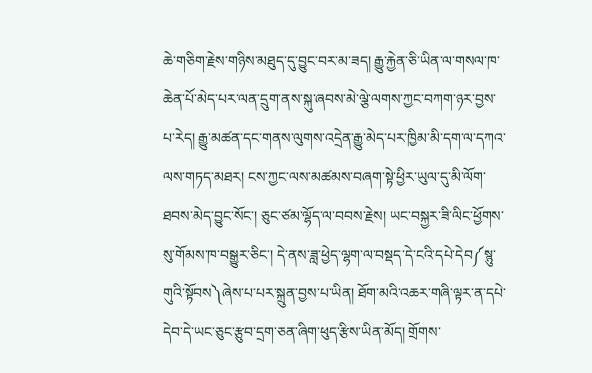ཆེ་གཅིག་རྗེས་གཉིས་མཐུད་དུ་བྱུང་བར་མ་ཟད། རྒྱུ་རྐྱེན་ཅི་ཡིན་ལ་གསལ་ཁ་ཆེན་པོ་མེད་པར་ལན་དྲུག་ནས་སྐུ་ཞབས་མེ་ལྕེ་ལགས་ཀྱང་བཀག་ཉར་བྱས་པ་རེད། རྒྱུ་མཚན་དང་གནས་ལུགས་འདྲེན་རྒྱུ་མེད་པར་ཁྱིམ་མི་དག་ལ་དཀའ་ལས་གཏད་མཐར། ངས་ཀྱང་ལས་མཚམས་བཞག་སྟེ་ཕྱིར་ཡུལ་དུ་མི་ལོག་ཐབས་མེད་བྱུང་སོང་། ཅུང་ཙམ་ལྷོད་ལ་བབས་རྗེས། ཡང་བསྐྱར་ཟི་ལིང་ཕྱོགས་སུ་གོམས་ཁ་བསྒྱུར་ཅིང་། དེ་ནས་ཟླ་ཕྱེད་ལྷག་ལ་བསྡད་དེ་ངའི་དཔེ་དེབ༼སྙུ་གུའི་སྟོབས༽ཞེས་པ་པར་སྐྲུན་བྱས་པ་ཡིན། ཐོག་མའི་འཆར་གཞི་ལྟར་ན་དཔེ་དེབ་དེ་ཡང་ཅུང་རྩུབ་དྲག་ཅན་ཞིག་ཕུད་རྩིས་ཡིན་མོད། གྲོགས་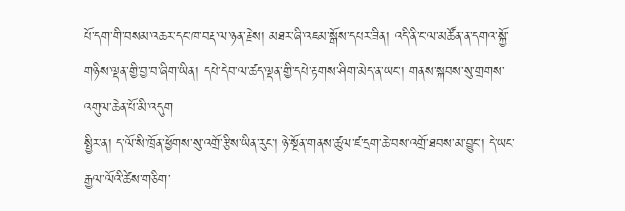པོ་དག་གི་བསམ་འཆར་དང་ཁ་བརྡ་ལ་ཉན་རྗེས། མཐར་ཞི་འཇམ་སྒོས་དཔར་ཟིན། འདི་ནི་ང་ལ་མཚོན་ན་དགའ་སྐྱོ་གཉིས་ལྡན་གྱི་བྱ་བ་ཞིག་ཡིན། དཔེ་དེབ་ལ་ཚད་ལྡན་གྱི་དཔེ་རྟགས་ཤིག་མེད་ན་ཡང་། གནས་སྐབས་སུ་གྲགས་འགུལ་ཆེན་པོ་མི་འདུག
སྤྱིར་ན། ད་ལོ་སི་ཁྲོན་ཕྱོགས་སུ་འགྲོ་རྩིས་ཡིན་རུང་། ཉེ་སྔོན་གནས་ཚུལ་ཛ་དྲག་ཆེ་བས་འགྲོ་ཐབས་མ་བྱུང་། དེ་ཡང་རྒྱལ་ལོའི་ཚེས་གཅིག་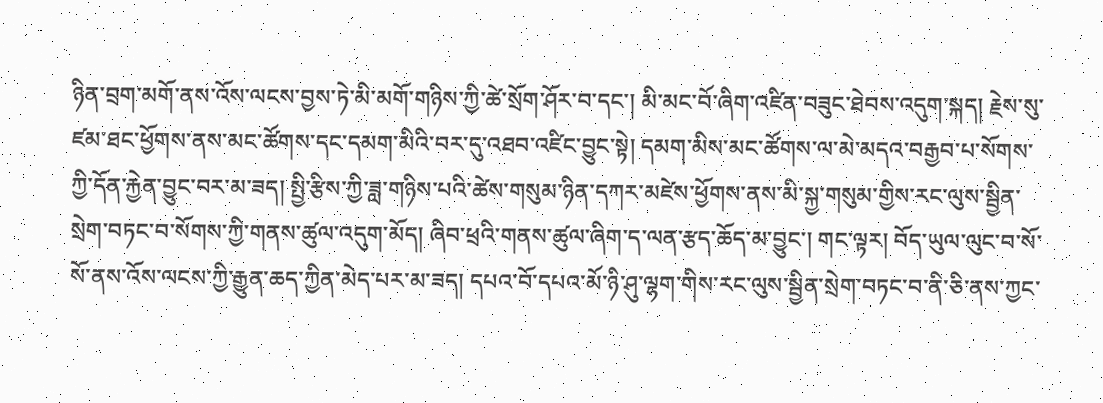ཉིན་བྲག་མགོ་ནས་འོས་ལངས་བྱས་ཏེ་མི་མགོ་གཉིས་ཀྱི་ཚེ་སྲོག་ཤོར་བ་དང་། མི་མང་བོ་ཞིག་འཛིན་བཟུང་ཐེབས་འདུག་སྐད། རྗེས་སུ་ཛམ་ཐང་ཕྱོགས་ནས་མང་ཚོགས་དང་དམག་མིའི་བར་དུ་འཐབ་འཛིང་བྱུང་སྟེ། དམག་མིས་མང་ཚོགས་ལ་མེ་མདའ་བརྒྱབ་པ་སོགས་ཀྱི་དོན་རྐྱེན་བྱུང་བར་མ་ཟད། སྤྱི་རྩིས་ཀྱི་ཟླ་གཉིས་པའི་ཚེས་གསུམ་ཉིན་དཀར་མཛེས་ཕྱོགས་ནས་མི་སྐྱ་གསུམ་གྱིས་རང་ལུས་སྦྱིན་སྲེག་བཏང་བ་སོགས་ཀྱི་གནས་ཚུལ་འདུག་མོད། ཞིབ་ཕྲའི་གནས་ཚུལ་ཞིག་ད་ལན་རྩད་ཆོད་མ་བྱུང་། གང་ལྟར། བོད་ཡུལ་ལུང་བ་སོ་སོ་ནས་འོས་ལངས་ཀྱི་རྒྱུན་ཆད་ཀྱིན་མེད་པར་མ་ཟད། དཔའ་བོ་དཔའ་མོ་ཉི་ཤུ་ལྷག་གིས་རང་ལུས་སྦྱིན་སྲེག་བཏང་བ་ནི་ཅི་ནས་ཀྱང་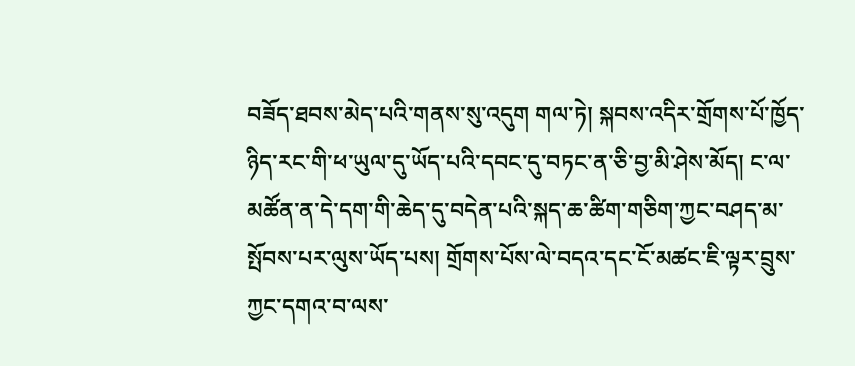བཟོད་ཐབས་མེད་པའི་གནས་སུ་འདུག གལ་ཏེ། སྐབས་འདིར་གྲོགས་པོ་ཁྱོད་ཉིད་རང་གི་ཕ་ཡུལ་དུ་ཡོད་པའི་དབང་དུ་བཏང་ན་ཅི་བྱ་མི་ཤེས་མོད། ང་ལ་མཚོན་ན་དེ་དག་གི་ཆེད་དུ་བདེན་པའི་སྐད་ཆ་ཚིག་གཅིག་ཀྱང་བཤད་མ་སྤོབས་པར་ལུས་ཡོད་པས། གྲོགས་པོས་ལེ་བདའ་དང་ངོ་མཚང་ཇི་ལྟར་བྲུས་ཀྱང་དགའ་བ་ལས་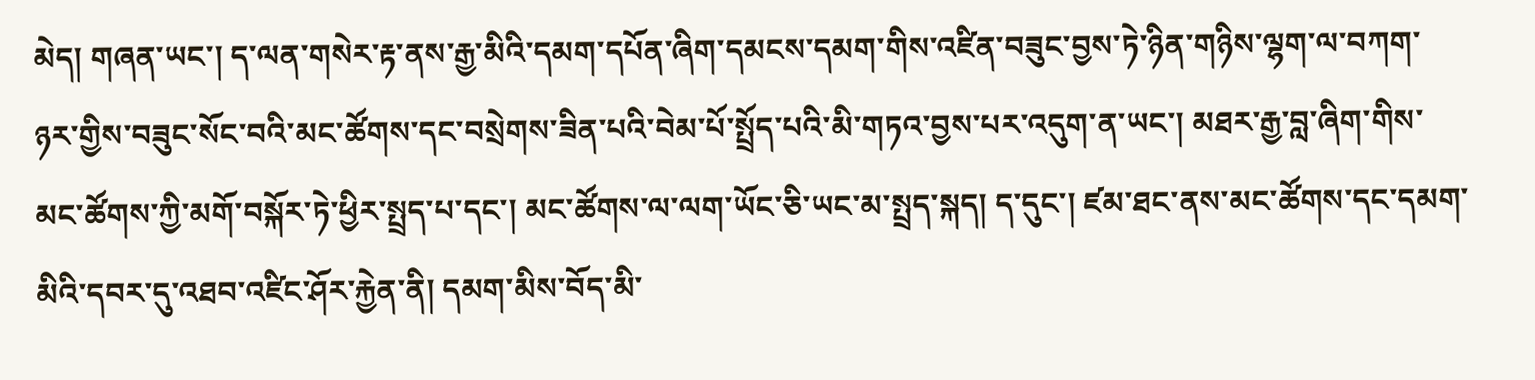མེད། གཞན་ཡང་། ད་ལན་གསེར་རྟ་ནས་རྒྱ་མིའི་དམག་དཔོན་ཞིག་དམངས་དམག་གིས་འཛིན་བཟུང་བྱས་ཏེ་ཉིན་གཉིས་ལྷག་ལ་བཀག་ཉར་གྱིས་བཟུང་སོང་བའི་མང་ཚོགས་དང་བསྲེགས་ཟིན་པའི་བེམ་པོ་སྤྲོད་པའི་མི་གཏའ་བྱས་པར་འདུག་ན་ཡང་། མཐར་རྒྱ་བླ་ཞིག་གིས་མང་ཚོགས་ཀྱི་མགོ་བསྐོར་ཏེ་ཕྱིར་སྤྲད་པ་དང་། མང་ཚོགས་ལ་ལག་ཡོང་ཅི་ཡང་མ་སྤྲད་སྐད། ད་དུང་། ཛམ་ཐང་ནས་མང་ཚོགས་དང་དམག་མིའི་དབར་དུ་འཐབ་འཛིང་ཤོར་རྐྱེན་ནི། དམག་མིས་བོད་མི་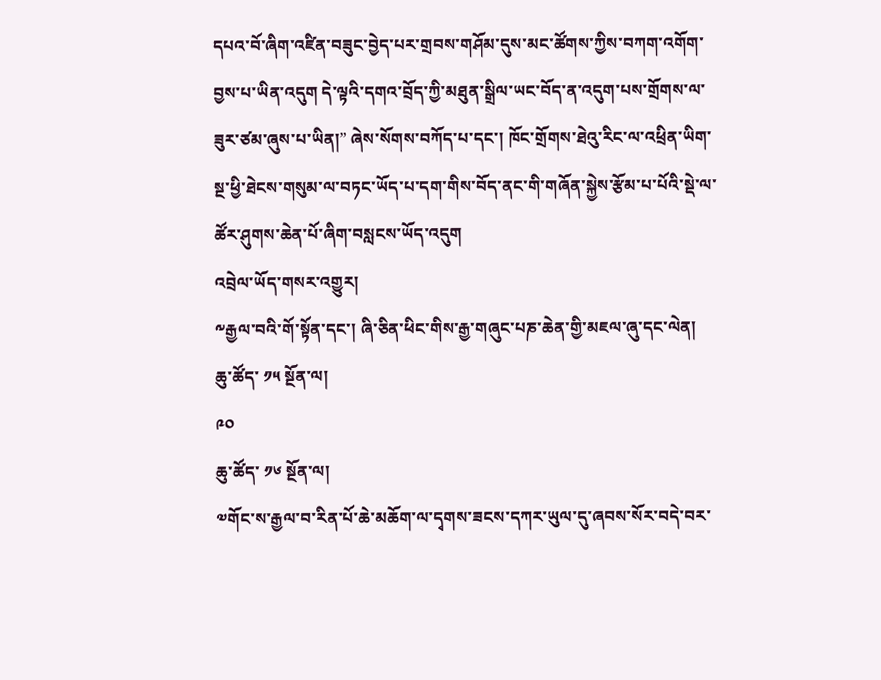དཔའ་བོ་ཞིག་འཛིན་བཟུང་བྱེད་པར་གྲབས་གཤོམ་དུས་མང་ཚོགས་ཀྱིས་བཀག་འགོག་བྱས་པ་ཡིན་འདུག དེ་ལྟའི་དགའ་བྲོད་ཀྱི་མཐུན་སྒྲིལ་ཡང་བོད་ན་འདུག་པས་གྲོགས་ལ་ཟུར་ཙམ་ཞུས་པ་ཡིན།” ཞེས་སོགས་བཀོད་པ་དང་། ཁོང་གྲོགས་ཐེའུ་རིང་ལ་འཕྲིན་ཡིག་སྔ་ཕྱི་ཐེངས་གསུམ་ལ་བཏང་ཡོད་པ་དག་གིས་བོད་ནང་གི་གཞོན་སྐྱེས་རྩོམ་པ་པོའི་སྡེ་ལ་ཚོར་ཤུགས་ཆེན་པོ་ཞིག་བསླངས་ཡོད་འདུག
འབྲེལ་ཡོད་གསར་འགྱུར།
༸རྒྱལ་བའི་གོ་སྟོན་དང་། ཞི་ཅིན་ཕིང་གིས་རྒྱ་གཞུང་པཎ་ཆེན་གྱི་མཇལ་ཞུ་དང་ལེན།
ཆུ་ཚོད་ ༡༥ སྔོན་ལ།
༩༠
ཆུ་ཚོད་ ༡༦ སྔོན་ལ།
༧གོང་ས་རྒྱལ་བ་རིན་པོ་ཆེ་མཆོག་ལ་དྭགས་ཟངས་དཀར་ཡུལ་དུ་ཞབས་སོར་བདེ་བར་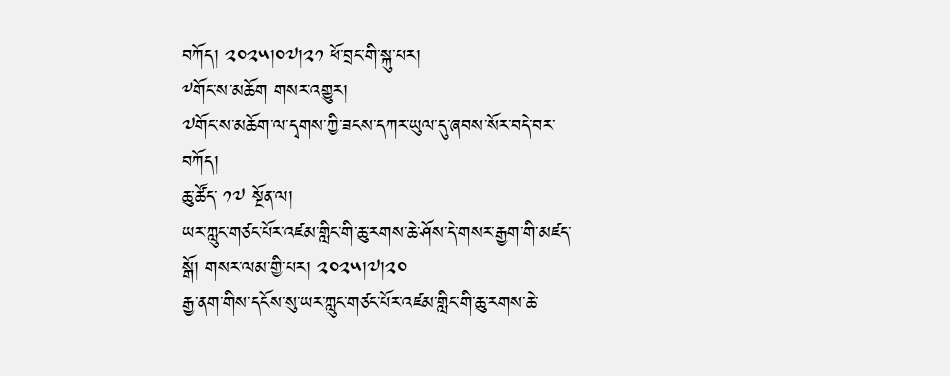བཀོད། ༢༠༢༥།༠༧།༢༡ ཕོ་བྲང་གི་སྐུ་པར།
༸གོང་ས་མཆོག གསར་འགྱུར།
༧གོང་ས་མཆོག་ལ་དྭགས་ཀྱི་ཟངས་དཀར་ཡུལ་དུ་ཞབས་སོར་བདེ་བར་བཀོད།
ཆུ་ཚོད་ ༡༧ སྔོན་ལ།
ཡར་ཀླུང་གཙང་པོར་འཛམ་གླིང་གི་ཆུ་རགས་ཆེ་ཤོས་དེ་གསར་རྒྱག་གི་མཛད་སྒོ། གསར་ལམ་གྱི་པར། ༢༠༢༥།༧།༢༠
རྒྱ་ནག་གིས་དངོས་སུ་ཡར་ཀླུང་གཙང་པོར་འཛམ་གླིང་གི་ཆུ་རགས་ཆེ་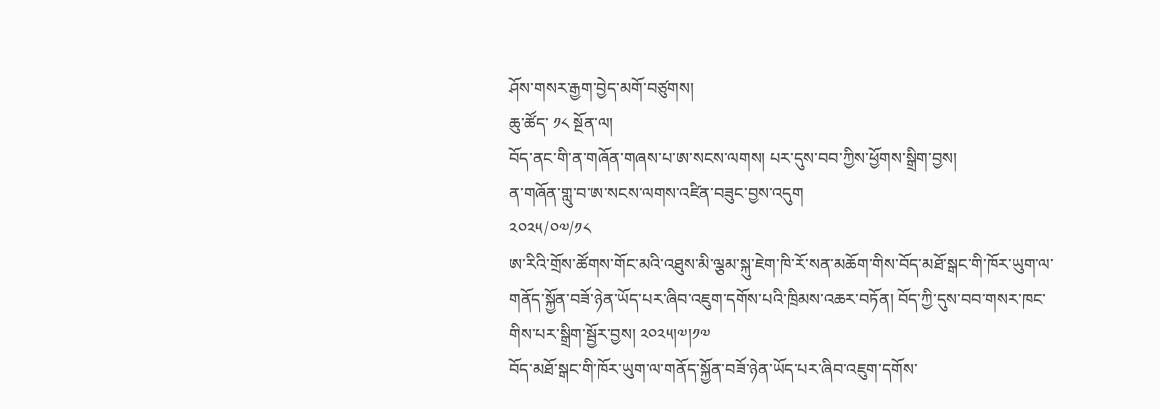ཤོས་གསར་རྒྱག་བྱེད་མགོ་བཙུགས།
ཆུ་ཚོད་ ༡༨ སྔོན་ལ།
བོད་ནང་གི་ན་གཞོན་གཞས་པ་ཨ་སངས་ལགས། པར་དུས་བབ་ཀྱིས་ཕྱོགས་སྒྲིག་བྱས།
ན་གཞོན་གླུ་བ་ཨ་སངས་ལགས་འཛིན་བཟུང་བྱས་འདུག
༢༠༢༥/༠༧/༡༨
ཨ་རིའི་གྲོས་ཚོགས་གོང་མའི་འཐུས་མི་ལྕམ་སྐུ་ཇེག་ཁི་རོ་སན་མཆོག་གིས་བོད་མཐོ་སྒང་གི་ཁོར་ཡུག་ལ་གནོད་སྐྱོན་བཟོ་ཉེན་ཡོད་པར་ཞིབ་འཇུག་དགོས་པའི་ཁྲིམས་འཆར་བཏོན། བོད་ཀྱི་དུས་བབ་གསར་ཁང་གིས་པར་སྒྲིག་སྦྱོར་བྱས། ༢༠༢༥།༧།༡༧
བོད་མཐོ་སྒང་གི་ཁོར་ཡུག་ལ་གནོད་སྐྱོན་བཟོ་ཉེན་ཡོད་པར་ཞིབ་འཇུག་དགོས་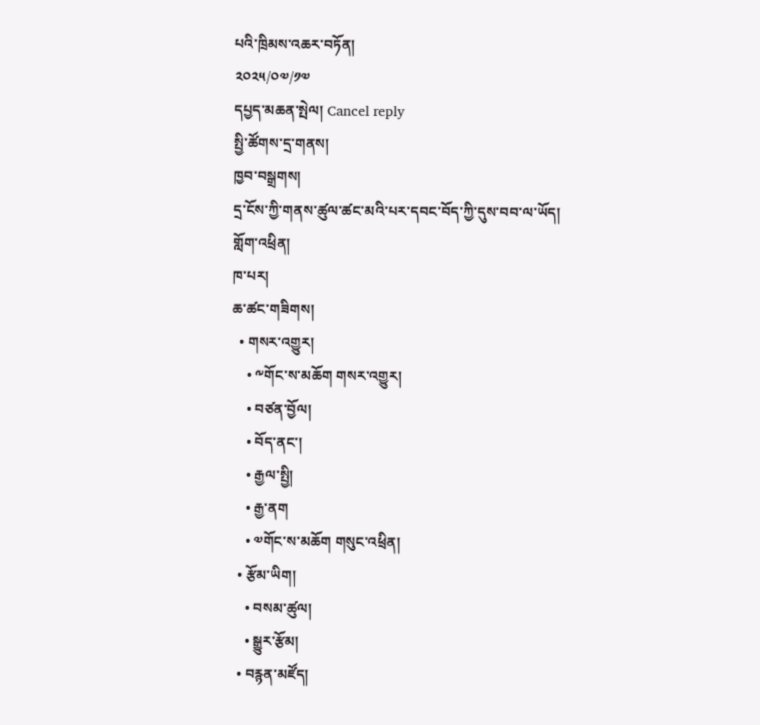པའི་ཁྲིམས་འཆར་བཏོན།
༢༠༢༥/༠༧/༡༧
དཔྱད་མཆན་སྤེལ། Cancel reply
སྤྱི་ཚོགས་དྲ་གནས།
ཁྱབ་བསྒྲགས།
དྲ་ངོས་ཀྱི་གནས་ཚུལ་ཚང་མའི་པར་དབང་བོད་ཀྱི་དུས་བབ་ལ་ཡོད།
གློག་འཕྲིན།
ཁ་པར།
ཆ་ཚང་གཟིགས།
  • གསར་འགྱུར།
    • ༸གོང་ས་མཆོག གསར་འགྱུར།
    • བཙན་བྱོལ།
    • བོད་ནང་།
    • རྒྱལ་སྤྱི།
    • རྒྱ་ནག
    • ༧གོང་ས་མཆོག གསུང་འཕྲིན།
  • རྩོམ་ཡིག།
    • བསམ་ཚུལ།
    • སྒྱུར་རྩོམ།
  • བརྙན་མཛོད།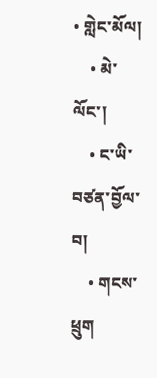• གླེང་མོལ།
    • མེ་ལོང་།
    • ང་ཡི་བཙན་བྱོལ་བ།
    • གངས་ཕྲུག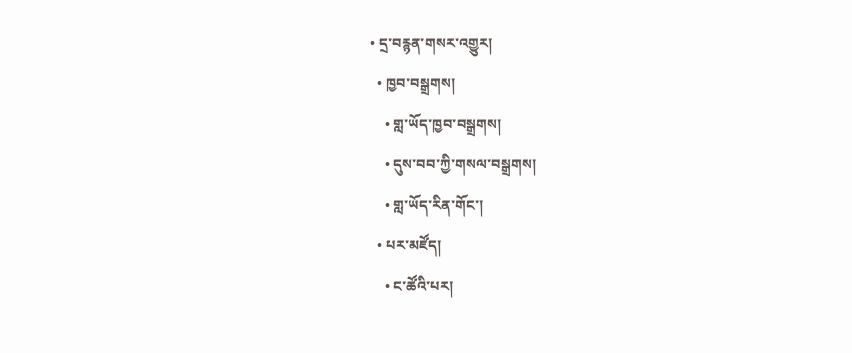• དྲ་བརྙན་གསར་འགྱུར།
  • ཁྱབ་བསྒྲགས།
    • གླ་ཡོད་ཁྱབ་བསྒྲགས།
    • དུས་བབ་ཀྱི་གསལ་བསྒྲགས།
    • གླ་ཡོད་རིན་གོང་།
  • པར་མཛོད།
    • ང་ཚོའི་པར།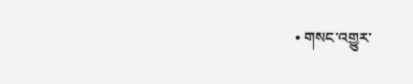• གསང་འགྱུར་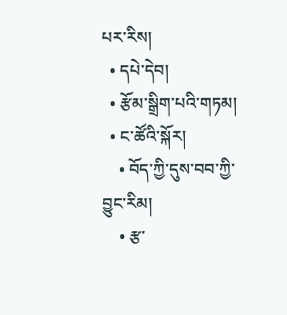པར་རིས།
  • དཔེ་དེབ།
  • རྩོམ་སྒྲིག་པའི་གཏམ།
  • ང་ཚོའི་སྐོར།
    • བོད་ཀྱི་དུས་བབ་ཀྱི་བྱུང་རིམ།
    • རྩ་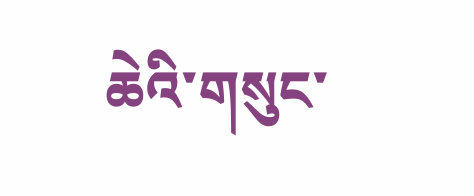ཆེའི་གསུང་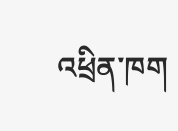འཕྲིན་ཁག